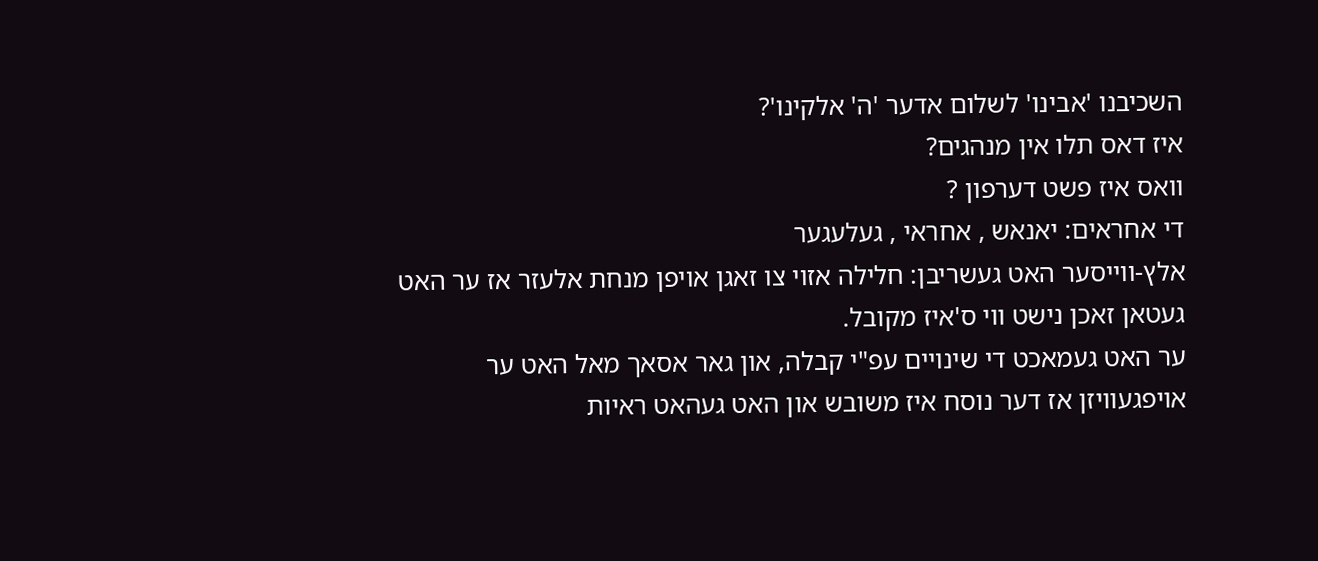השכיבנו 'אבינו' לשלום אדער 'ה' אלקינו'?
איז דאס תלו אין מנהגים?
וואס איז פשט דערפון ?
די אחראים: יאנאש , אחראי , געלעגער
אלץ-ווייסער האט געשריבן: חלילה אזוי צו זאגן אויפן מנחת אלעזר אז ער האט געטאן זאכן נישט ווי ס'איז מקובל.
ער האט געמאכט די שינויים עפ"י קבלה, און גאר אסאך מאל האט ער אויפגעוויזן אז דער נוסח איז משובש און האט געהאט ראיות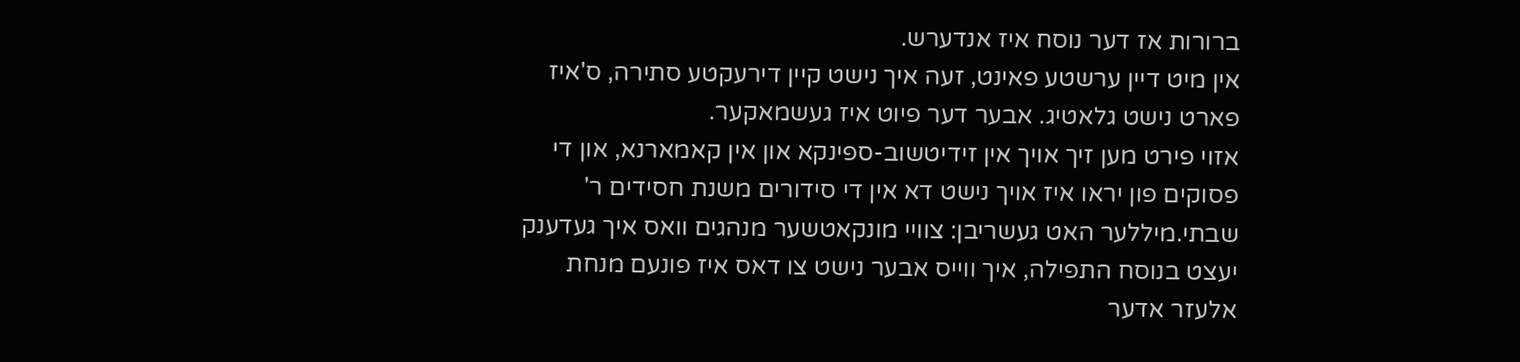ברורות אז דער נוסח איז אנדערש.
אין מיט דיין ערשטע פאינט, זעה איך נישט קיין דירעקטע סתירה, ס'איז פארט נישט גלאטיג. אבער דער פיוט איז געשמאקער.
אזוי פירט מען זיך אויך אין זידיטשוב-ספינקא און אין קאמארנא, און די פסוקים פון יראו איז אויך נישט דא אין די סידורים משנת חסידים ר' שבתי.מיללער האט געשריבן: צוויי מונקאטשער מנהגים וואס איך געדענק יעצט בנוסח התפילה, איך ווייס אבער נישט צו דאס איז פונעם מנחת אלעזר אדער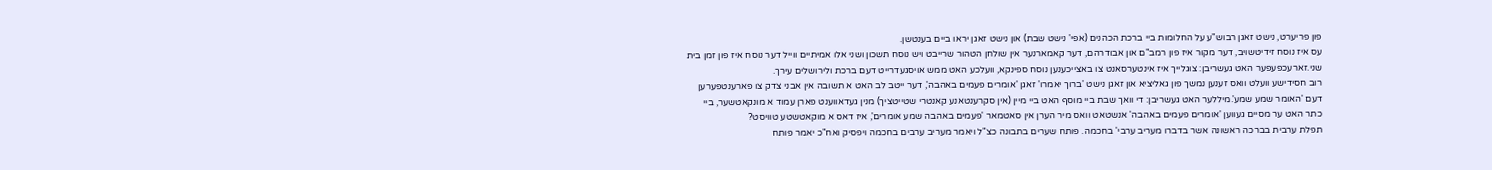פון פריערט, נישט זאגן רבוש"ע על החלומות ביי ברכת הכהנים (אפי' נישט שבת) און נישט זאגן יראו ביים בענטשן.
עס איז נוסח זידיטשויב, דער מקור איז פון רמב"ם און אבודרהם, דער קאמארנער אין שולחן הטהור שרייבט ויש נוסח תשכון ושני אלו אמיתיים ווייל דער נוסח איז פון זמן בית שני.זארעכפעפער האט געשריבן: צוגלייך איז אינטערסאנט צו באצייכענען נוסח ספינקא, וועלכע האט ממש אויסגעדרייט דעם ברכת ולירושלים עירך.
רוב חסידישע וועלט וואס זענען נמשך פון גאליציא און זאגן נישט 'ברוך יאמרו' זאגן 'אומרים פעמים באהבה', דער ייטב לב האט א תשובה אין אבני צדק צו פארענטפערען דעם 'האומר שמע שמע'.מיללער האט געשריבן: די וואך שבת ביי מוסף האט ביי מיין (אין סקרענטאנע קאנטרי שטייטציך) מנין געדאווענט פארן עמוד א מונקאטשער, ביי כתר האט ער מסיים געווען 'אומרים פעמים באהבה' אנשטאט וואס מיר הערן אין סאטמאר 'פעמים באהבה שמע אומרים', איז דאס א מוקאטשטע טוויסט?
תפלת ערבית בברכה ראשונה אשר בדברו מעריב ערבי' בחכמה. פותח שערים בתבונה כצ"ל ויאמר מעריב ערבים בחכמה ויפסיק ואח"כ יאמר פותח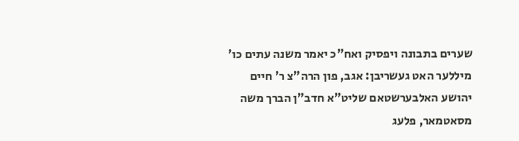שערים בתבונה ויפסיק ואח"כ יאמר משנה עתים כו'
מיללער האט געשריבן: אגב, פון הרה"צ ר' חיים יהושע האלבערשטאם שליט"א חדב"ן הברך משה מסאטמאר, פלעג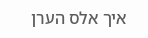איך אלס הערן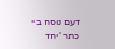דעם נוסח ביי כתר 'יחד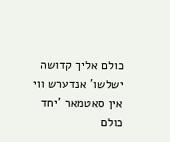כולם אליך קדושה ישלשו' אנדערש ווי אין סאטמאר 'יחד כולם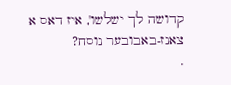קדושה לך ישלשו', איז דאס א צאנז-באבובער נוסח?
.